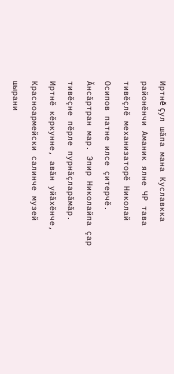Иртнĕ çул шăпа мана Куславкка районĕнчи Аманик ялне ЧР тава тивĕçлĕ механизаторĕ Николай Осипов патне илсе çитерчĕ. Ăнсăртран мар. Эпир Николайпа çар тивĕçне пĕрле пурнăçларăмăр.
Иртнĕ кĕркунне, авăн уйăхĕнче, Красноармейски салинче музей шырани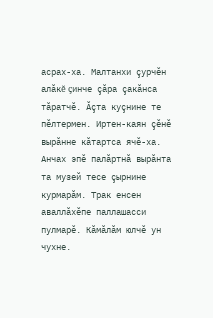асрах-ха. Малтанхи çурчĕн алăкĕ çинче çăра çакăнса тăратчĕ. Ăçта куçнине те пĕлтермен. Иртен-каян çĕнĕ вырăнне кăтартса ячĕ-ха. Анчах эпĕ палăртнă вырăнта та музей тесе çырнине курмарăм. Трак енсен аваллăхĕпе паллашасси пулмарĕ. Кăмăлăм юлчĕ ун чухне.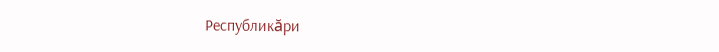Республикăри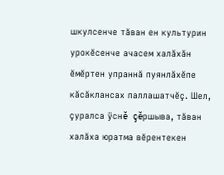шкулсенче тăван ен культурин урокĕсенче ачасем халăхăн ĕмĕртен упраннă пуянлăхĕпе кăсăклансах паллашатчĕç. Шел, çуралса ÿснĕ çĕршыва, тăван халăха юратма вĕрентекен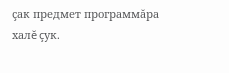çак предмет программăра халĕ çук.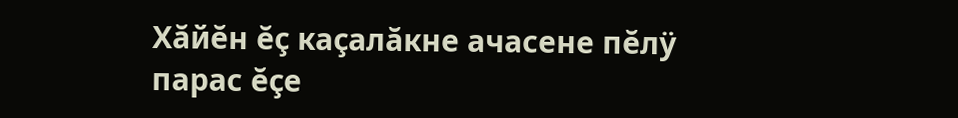Хăйĕн ĕç каçалăкне ачасене пĕлÿ парас ĕçе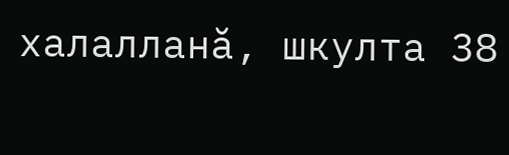халалланă, шкулта 38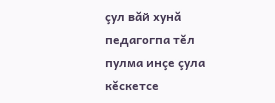çул вăй хунă педагогпа тĕл пулма инçе çула кĕскетсе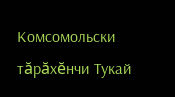Комсомольски тăрăхĕнчи Тукай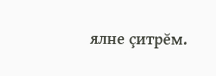ялне çитрĕм.